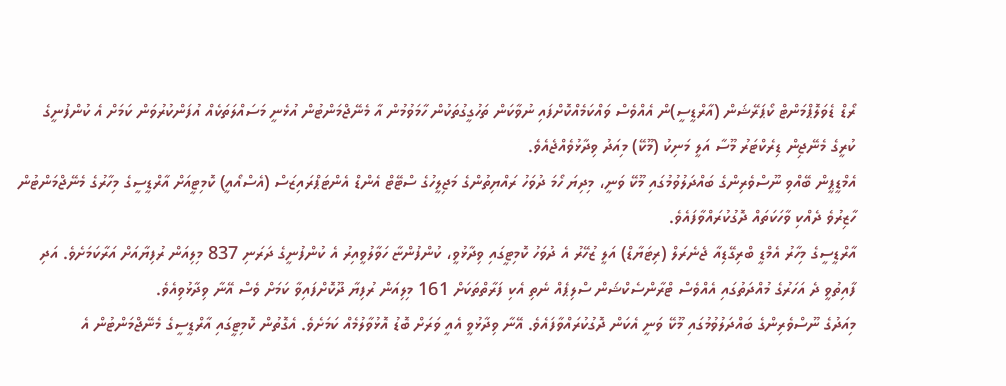ރޯޑް ޑެވަލޮޕްމަންޓް ކޯޕަރޭޝަން (އާރްޑީސީ)ން އެއްވެސް ވައްކަމެއްކޮށްފައި ނުވާކަން ތަހުގީގުތަކުން ހާމަވުމުން އާ މެނޭޖްމަންޓުން އުޅެނީ މަސައްލަތަކެއް އުފަންކުރުވަން ކަމަށް އެ ކުންފުނީގެ ކުރީގެ މެނޭޖިން ޑިރެކްޓަރު މޫސާ އަލީ މަނިކު (މޫކޭ) މިއަދު ވިދާޅުވެއްޖެއެވެ.
އެމްޑީޕީން ބޭއްވި ނޫސްވެރިންގެ ބައްދަލުވުމުގައި މޫކޭ ވަނީ، މިދިޔަ ހޯމަ ދުވަހު ރައްޔިތުންގެ މަޖިލީހުގެ ސްޓޭޓް އެންޑް އެންޓަޕްރައިޒަސް (އެސްއޯއީ) ކޮމިޓީއަށް އާރްޑީސީގެ މިހާރުގެ މެނޭޖްމަންޓުން ހާޒިރުވެ ދެއްކި ވާހަކަތައް ދޮގުކުރައްވާފައެވެ.
އާރްޑީސީގެ މިހާރު އެމްޑީ ބްރިގޭޑިއާ ޖެނެރަލް (ރިޓަޔާޑް) އަލީ ޒުހޭރު އެ ދުވަހު ކޮމިޓީގައި ވިދާޅުވީ، ކުންފުންޏާ ހަވާލުވީއިރު އެ ކުންފުނީގެ ދަރަނި 837 މިލިއަން ރުފިޔާއަށް އަރާކަމަށެވެ. އަދި ފާއިތުވީ ދެ އަހަރުގެ މުއްދަތުގައި އެއްވެސް ޓްރާންސެކްޝަން ސްލިޕެއް ނެތި އެކި ފަރާތްތަކަށް 161 މިލިއަން ރުފިޔާ ދޫކޮށްފައިވާ ކަމަށް ވެސް އޭނާ ވިދާޅުވިއެވެ.
މިއަދުގެ ނޫސްވެރިންގެ ބައްދަލުވުމުގައި މޫކޭ ވަނީ އެކަން ދޮގުކުރައްވާފައެވެ. އޭނާ ވިދާޅުވީ އެއީ ވަރަށް ބޮޑު އޮޅުވާލުމެއް ކަމަށެވެ. އެގޮތުން ކޮމިޓީގައި އާރްޑީސީގެ މެނޭޖްމަންޓުން އެ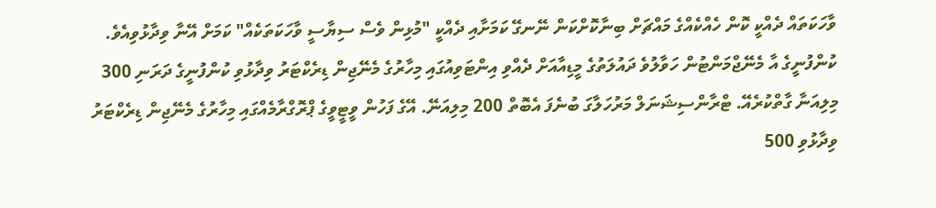ވާހަކަތައް ދެއްކީ ކޮން ހެއްކެއްގެ މައްޗަށް ބިނާކޮށްކަން ނޭނގޭ ކަމަށާއި ދެއްކީ "މުޅިން ވެސް ސިޔާސީ ވާހަކަތަކެއް" ކަމަށް އޭނާ ވިދާޅުވިއެވެ.
ކުންފުނީގެ އާ މެނޭޖްމަންޓުން ހަވާލުވެ ދައުލަތުގެ މީޑިއާއަށް ދެއްވި އިންޓަވިއުގައި މިހާރުގެ މެނޭޖިން ޑިރެކްޓަރު ވިދާޅުވި ކުންފުނީގެ ދަރަނި 300 މިލިއަނާ ގާތްކުރެއޭ. ޓްރާންސިޝަނަލް މަރުހަލާގަ ބުނެފަ އެބޮތް 200 މިލިއަނޭ. އޭގެ ފަހުން ވީޓީވީގެ ޕްރޮގްރާމެއްގައި މިހާރުގެ މެނޭޖިން ޑިރެކްޓަރު ވިދާޅުވި 500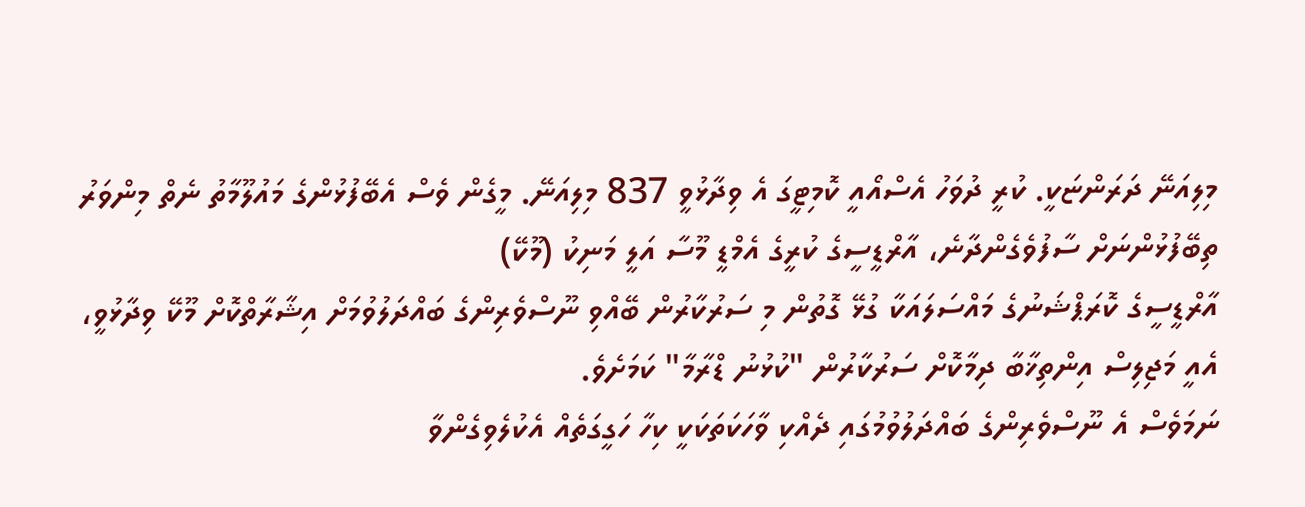މިލިއަނޭ ދަރަންޏަކީ. ކުރީ ދުވަހު އެސްއޯއީ ކޮމިޓީގަ އެ ވިދާޅުވީ 837 މިލިއަނޭ. މީގެން ވެސް އެބޭފުޅުންގެ މައުލޫމާތު ނެތް މިންވަރު ތިބޭފުޅުންނަށް ސާފުވެގެންދާނެ، އާރްޑީސީގެ ކުރީގެ އެމްޑީ މޫސާ އަލީ މަނިކު (މޫކޭ)
އާރްޑީސީގެ ކޮރަޕްޝަނުގެ މައްސަލައަކާ ގުޅޭ ގޮތުން މި ސަރުކާރުން ބޭއްވި ނޫސްވެރިންގެ ބައްދަލުވުމަށް އިޝާރާތްކޮށް މޫކޭ ވިދާޅުވީ، އެއީ މަޖިލިސް އިންތިޚާބާ ދިމާކޮށް ސަރުކާރުން "ކުޅުނު ޑްރާމާ" ކަމަށެވެ.
ނަމަވެސް އެ ނޫސްވެރިންގެ ބައްދަލުވުމުގައި ދެއްކި ވާހަކަތަކަކީ ކިހާ ހަގީގަތެއް އެކުލެވިގެންވާ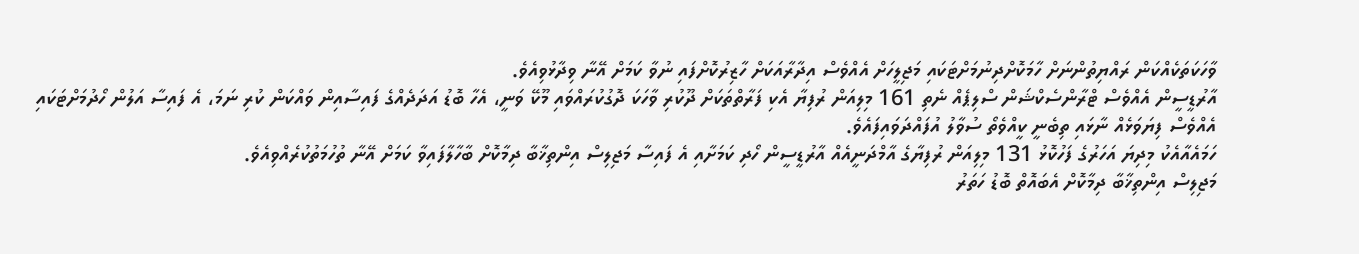ވާހަކަތަކެއްކަން ރައްޔިތުންނަށް ހާމަކޮށްދިނުމަށްޓަކައި މަޖިލީހަށް އެއްވެސް އިދާރާއަކަށް ހާޒިރުކޮށްފައި ނުވާ ކަމަށް އޭނާ ވިދާޅުވިއެވެ.
އާރުޑީސީން އެއްވެސް ޓްރާންސެކްޝަން ސްލިޕެއް ނެތި 161 މިލިއަން ރުފިޔާ އެކި ފަރާތްތަކަށް ދޫކުރި ވާހަކަ ދޮގުކުރައްވައި މޫކޭ ވަނީ، އެހާ ބޮޑު އަދަދެއްގެ ފައިސާއިން ވައްކަން ކުރި ނަމަ، އެ ފައިސާ އަލުން ހޯދުމަށްޓަކައި އެއްވެސް ފިޔަވަޅެއް ނާޅައި ތިބެނީ ކީއްވެތޯ ސުވާލު އުފައްދަވައިފައެވެ.
ހަމައެއާއެކު މިދިޔަ އަހަރުގެ ފަހުކޮޅު 131 މިލިއަން ރުފިޔާގެ އާމްދަނީއެއް އާރުޑީސީން ހޯދި ކަމަށާއި އެ ފައިސާ މަޖިލިސް އިންތިޚާބާ ދިމާކޮށް ބާހާލާފައިވާ ކަމަށް އޭނާ ތުހުމަތުކުރެއްވިއެވެ.
މަޖިލިސް އިންތިޚާބާ ދިމާކޮށް އެބައޮތް ބޮޑު ހަތަރު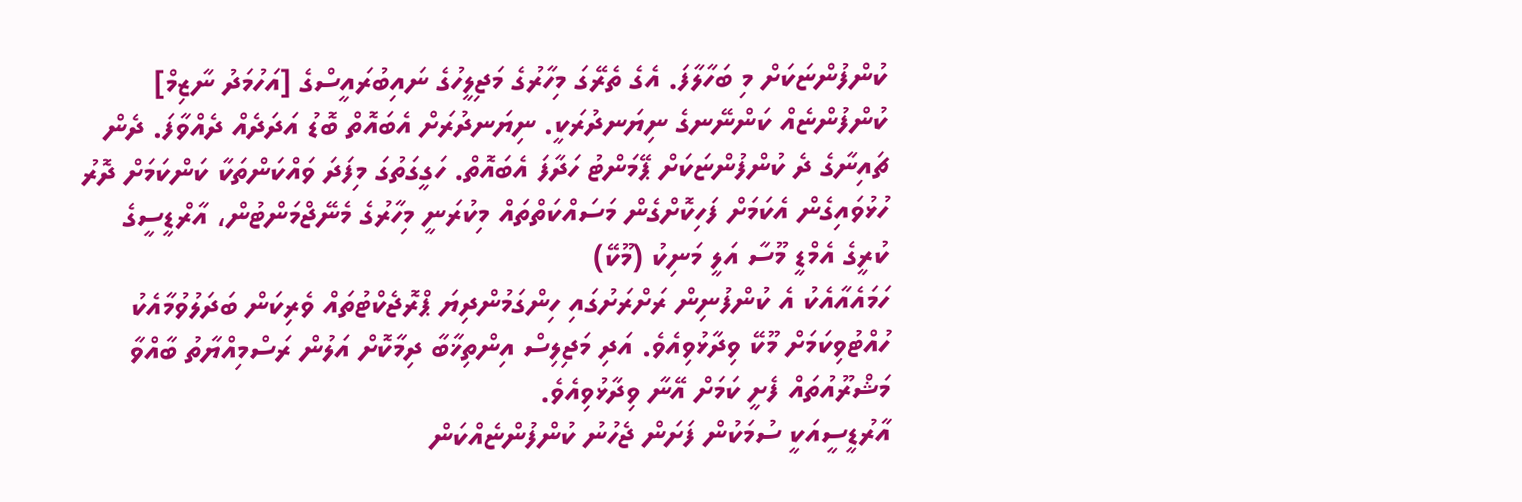ކުންފުންޏަކަށް މި ބަހާލާފަ. އެގެ ތެރޭގަ މިހާރުގެ މަޖިލީހުގެ ނައިބުރައީސްގެ [އަހުމަދު ނާޒިމް] ކުންފުންޏެއް ކަންނޭނގެ ނިޔަނދުރަކީ. ނިޔަނދުރަށް އެބައޮތް ބޮޑު އަދަދެއް ދެއްވާފަ. ދެން ޗައިނާގެ ދެ ކުންފުންޏަކަށް ޕޭމަންޓު ހަދާފަ އެބައޮތް. ހަގީގަތުގަ މިފަދަ ވައްކަންތަކާ ކަންކަމަށް ދޮރު ހުޅުވައިގެން އެކަމަށް ފަހިކޮށްގެން މަސައްކަތްތައް މިކުރަނީ މިހާރުގެ މެނޭޖްމަންޓުން، އާރްޑީސީގެ ކުރީގެ އެމްޑީ މޫސާ އަލީ މަނިކު (މޫކޭ)
ހަމައެއާއެކު އެ ކުންފުނިން ރަށްރަށުގައި ހިންގަމުންދިޔަ ޕްރޮޖެކްޓުތައް ވެރިކަން ބަދަލުވުމާއެކު ހުއްޓުވިކަމަށް މޫކޭ ވިދާޅުވިއެވެ. އަދި މަޖިލިސް އިންތިޚާބާ ދިމާކޮށް އަލުން ރަސްމިއްޔާތު ބާއްވާ މަޝްރޫއުތައް ފެށީ ކަމަށް އޭނާ ވިދާޅުވިއެވެ.
އާރުޑީސީއަކީ ސުމަކުން ފަށަން ޖެހުނު ކުންފުންޏެއްކަން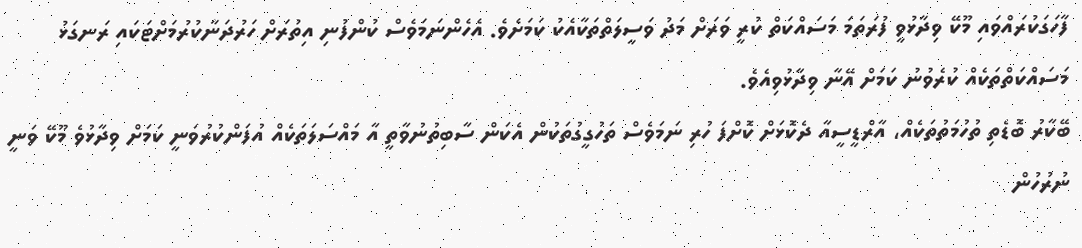ފާހަގަކުރައްވައި މޫކޭ ވިދާޅުވީ ފުރަތަމަ މަސައްކަތް ކުރީ ވަރަށް މަދު ވަސީލަތްތަކާއެކު ކަމަށެވެ. އެހެންނަމަވެސް ކުންފުނި އިތުރަށް ހަރުދަނާކުރުމަށްޓަކައި ރަނގަޅު މަސައްކަތްތަކެއް ކުރެވުނު ކަމަށް އޭނާ ވިދާޅުވިއެވެ.
ބޭކާރު ބޮޑެތި ތުހުމަތުތަކެއް، އާރްޑީސީއާ ދެކޮޅަށް ކޮށްފަ ހުރި ނަމަވެސް ތަހުގީގުތަކުން އެކަން ސާބިތުނުވާތީ އާ މައްސަލަތަކެއް އުފަންކުރުވަނީ ކަމަށް ވިދާޅުވެ މޫކޭ ވަނީ ނުރުހުން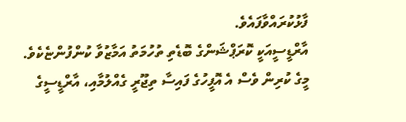ފާޅުކުރައްވާފައެވެ.
އާރްޑީސީއަކީ ކޮރަޕްޝަންގެ ބޮޑެތި ތުހުމަތު އަމާޒުވާ ކުންފުންޏެކެވެ. މީގެ ކުރިން ވެސް އެ އޮފީހުގެ ފައިސާ ތިޖޫރީ ގެއްލުމާއި، އާރްޑީސީގެ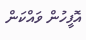އޮފީހުން ވައްކަން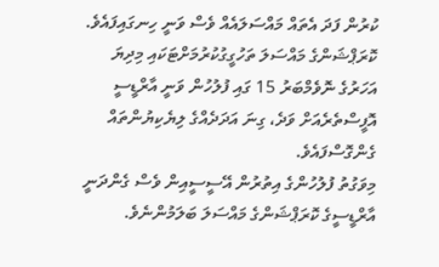ކުރުން ފަދަ އެތައް މައްސަލައެއް ވެސް ވަނީ ހިނގައިފައެވެ.
ކޮރަޕްޝަންގެ މައްސަލަ ތަހުގީގުކުރުމަށްޓަކައި މިދިޔަ އަހަރުގެ ނޮވެމްބަރު 15 ގައި ފުލުހުން ވަނީ އާރްޑީސީ އޮފީސްތެރެއަށް ވަދެ، ގިނަ އަދަދެއްގެ ލިޔެކިޔުންތައް ގެންގޮސްފައެވެ.
މިވަގުތު ފުލުހުންގެ އިތުރުން އޭސީސީއިން ވެސް ގެންދަނީ އާރްޑީސީގެ ކޮރަޕްޝަންގެ މައްސަލަ ބަލަމުންނެވެ.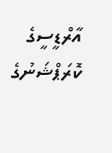އާރްޑީސީގެ ކޮރަޕްޝަނުގެ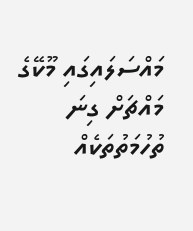މައްސަލައިގައި މޫކޭގެ މައްޗަށް ގިނަ ތުހުމަތުތަކެއް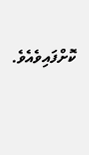ކޮށްފައިވެއެވެ.